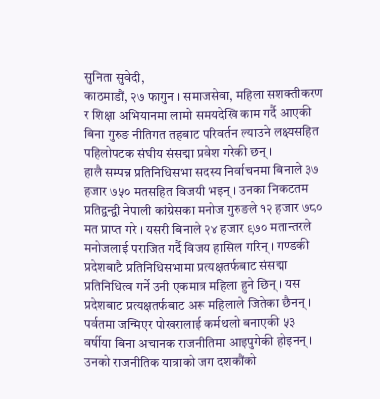सुनिता सुवेदी,
काठमाडौं, २७ फागुन । समाजसेवा, महिला सशक्तीकरण र शिक्षा अभियानमा लामो समयदेखि काम गर्दै आएकी बिना गुरुङ नीतिगत तहबाट परिवर्तन ल्याउने लक्ष्यसहित पहिलोपटक संघीय संसद्मा प्रवेश गरेकी छन् ।
हालै सम्पन्न प्रतिनिधिसभा सदस्य निर्वाचनमा बिनाले ३७ हजार ७५० मतसहित विजयी भइन् । उनका निकटतम प्रतिद्वन्द्वी नेपाली कांग्रेसका मनोज गुरुङले १२ हजार ७८० मत प्राप्त गरे । यसरी बिनाले २४ हजार ९७० मतान्तरले मनोजलाई पराजित गर्दै विजय हासिल गरिन् । गण्डकी प्रदेशबाटै प्रतिनिधिसभामा प्रत्यक्षतर्फबाट संसद्मा प्रतिनिधित्व गर्ने उनी एकमात्र महिला हुने छिन् । यस प्रदेशबाट प्रत्यक्षतर्फबाट अरू महिलाले जितेका छैनन् ।
पर्वतमा जन्मिएर पोखरालाई कर्मथलो बनाएकी ५३ वर्षीया बिना अचानक राजनीतिमा आइपुगेकी होइनन् । उनको राजनीतिक यात्राको जग दशकौंको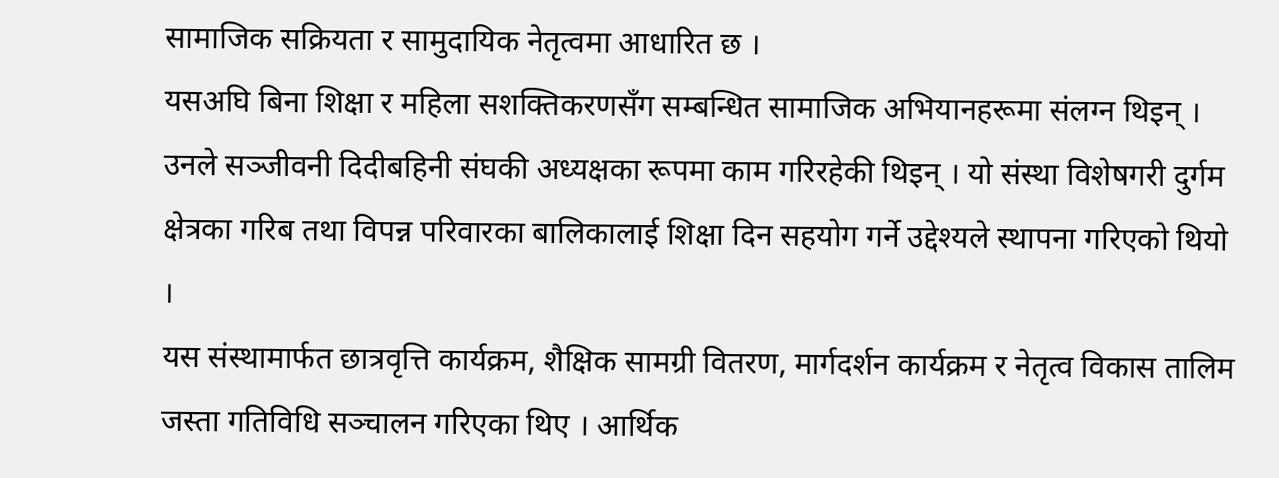सामाजिक सक्रियता र सामुदायिक नेतृत्वमा आधारित छ ।
यसअघि बिना शिक्षा र महिला सशक्तिकरणसँग सम्बन्धित सामाजिक अभियानहरूमा संलग्न थिइन् । उनले सञ्जीवनी दिदीबहिनी संघकी अध्यक्षका रूपमा काम गरिरहेकी थिइन् । यो संस्था विशेषगरी दुर्गम क्षेत्रका गरिब तथा विपन्न परिवारका बालिकालाई शिक्षा दिन सहयोग गर्ने उद्देश्यले स्थापना गरिएको थियो ।
यस संस्थामार्फत छात्रवृत्ति कार्यक्रम, शैक्षिक सामग्री वितरण, मार्गदर्शन कार्यक्रम र नेतृत्व विकास तालिम जस्ता गतिविधि सञ्चालन गरिएका थिए । आर्थिक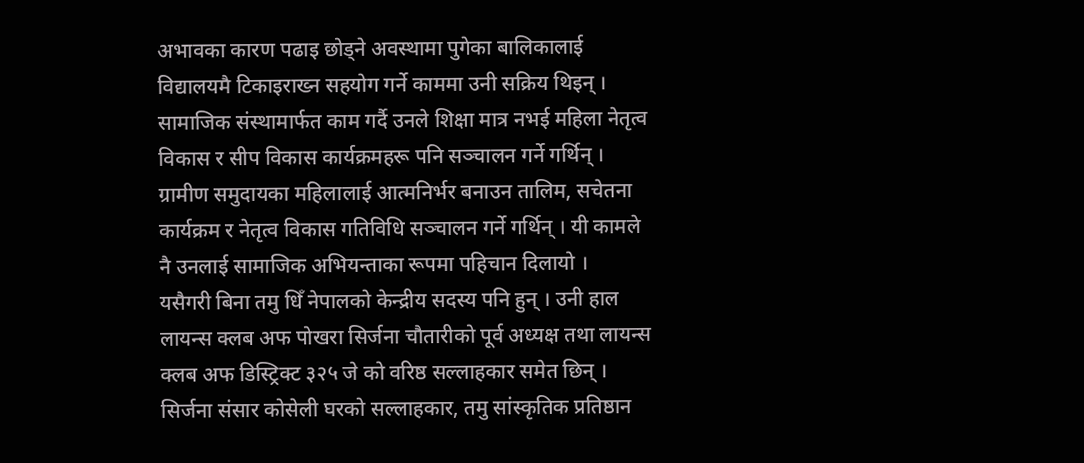अभावका कारण पढाइ छोड्ने अवस्थामा पुगेका बालिकालाई विद्यालयमै टिकाइराख्न सहयोग गर्ने काममा उनी सक्रिय थिइन् ।
सामाजिक संस्थामार्फत काम गर्दै उनले शिक्षा मात्र नभई महिला नेतृत्व विकास र सीप विकास कार्यक्रमहरू पनि सञ्चालन गर्ने गर्थिन् । ग्रामीण समुदायका महिलालाई आत्मनिर्भर बनाउन तालिम, सचेतना कार्यक्रम र नेतृत्व विकास गतिविधि सञ्चालन गर्ने गर्थिन् । यी कामले नै उनलाई सामाजिक अभियन्ताका रूपमा पहिचान दिलायो ।
यसैगरी बिना तमु धिँ नेपालको केन्द्रीय सदस्य पनि हुन् । उनी हाल लायन्स क्लब अफ पोखरा सिर्जना चौतारीको पूर्व अध्यक्ष तथा लायन्स क्लब अफ डिस्ट्रिक्ट ३२५ जे को वरिष्ठ सल्लाहकार समेत छिन् । सिर्जना संसार कोसेली घरको सल्लाहकार, तमु सांस्कृतिक प्रतिष्ठान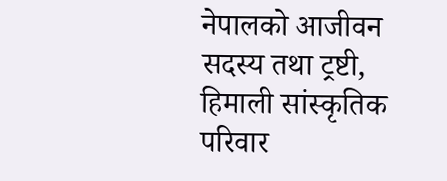नेपालको आजीवन सदस्य तथा ट्रष्टी, हिमाली सांस्कृतिक परिवार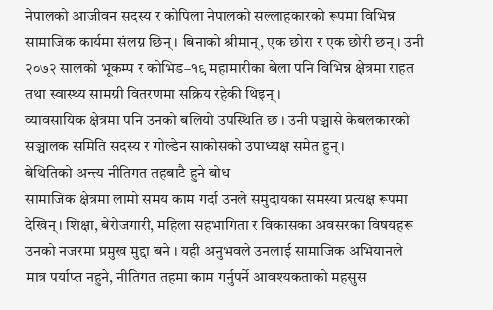नेपालको आजीवन सदस्य र कोपिला नेपालको सल्लाहकारको रूपमा विभिन्न सामाजिक कार्यमा संलग्न छिन् । बिनाको श्रीमान्, एक छोरा र एक छोरी छन् । उनी २०७२ सालको भूकम्प र कोभिड–१९ महामारीका बेला पनि विभिन्न क्षेत्रमा राहत तथा स्वास्थ्य सामग्री वितरणमा सक्रिय रहेकी थिइन् ।
व्यावसायिक क्षेत्रमा पनि उनको बलियो उपस्थिति छ । उनी पञ्चासे केबलकारको सञ्चालक समिति सदस्य र गोल्डेन साकोसको उपाध्यक्ष समेत हुन् ।
बेथितिको अन्त्य नीतिगत तहबाटै हुने बोध
सामाजिक क्षेत्रमा लामो समय काम गर्दा उनले समुदायका समस्या प्रत्यक्ष रूपमा देखिन् । शिक्षा, बेरोजगारी, महिला सहभागिता र विकासका अवसरका विषयहरू उनको नजरमा प्रमुख मुद्दा बने । यही अनुभवले उनलाई सामाजिक अभियानले मात्र पर्याप्त नहुने, नीतिगत तहमा काम गर्नुपर्ने आवश्यकताको महसुस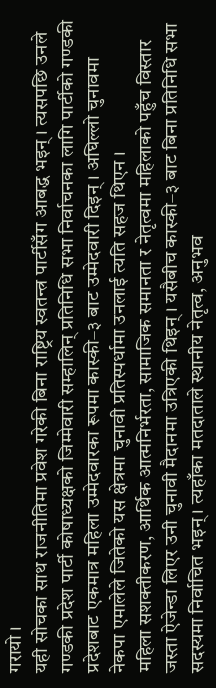गरायो ।
यही सोचका साथ राजनीतिमा प्रवेश गरेकी बिना राष्ट्रिय स्वतन्त्र पार्टीसँग आबद्ध भइन् । त्यसपछि उनले गण्डकी प्रदेश पार्टी कोषाध्यक्षको जिम्मेवारी सम्हालिन् प्रतिनिधि सभा निर्वाचनका लागि पार्टीको गण्डकी प्रदेशबाट एकमात्र महिला उम्मेदवारका रूपमा कास्की–३ बाट उम्मेदवारी दिइन् । अघिल्लो चुनावमा नेकपा एमालेले जितेको यस क्षेत्रमा चुनावी प्रतिस्पर्धामा उनलाई त्यति सहज थिएन ।
महिला सशक्तीकरण, आर्थिक आत्मनिर्भरता, सामाजिक समानता र नेतृत्वमा महिलाको पहुँच विस्तार जस्ता ऐजेन्डा लिएर उनी चुनावी मैदानमा उत्रिएकी थिइन् । यसैबीच कास्की–३ बाट बिना प्रतिनिधि सभा सदस्यमा निर्वाचित भइन् । त्यहाँका मतदाताले स्थानीय नेतृत्व, अनुभव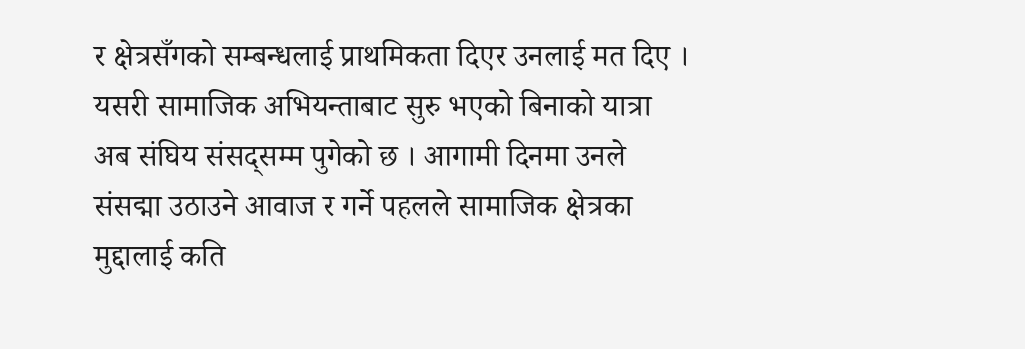र क्षेत्रसँगको सम्बन्धलाई प्राथमिकता दिएर उनलाई मत दिए ।
यसरी सामाजिक अभियन्ताबाट सुरु भएको बिनाको यात्रा अब संघिय संसद्सम्म पुगेको छ । आगामी दिनमा उनले संसद्मा उठाउने आवाज र गर्ने पहलले सामाजिक क्षेत्रका मुद्दालाई कति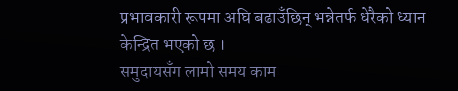प्रभावकारी रूपमा अघि बढाउँछिन् भन्नेतर्फ धेरैको ध्यान केन्द्रित भएको छ ।
समुदायसँग लामो समय काम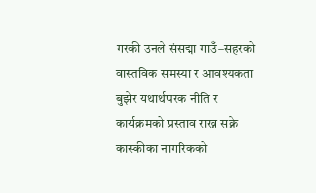गरकी उनले संसद्मा गाउँ–सहरको वास्तविक समस्या र आवश्यकता बुझेर यथार्थपरक नीति र कार्यक्रमको प्रस्ताव राख्न सक्ने कास्कीका नागरिकको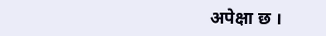अपेक्षा छ ।